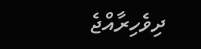ދިވެހިރާއްޖެ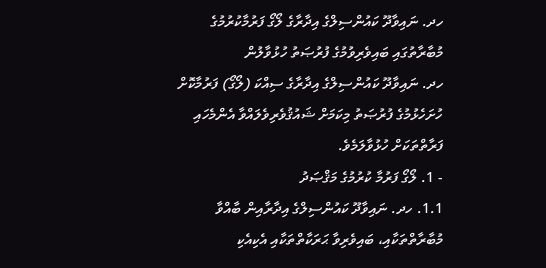ހދ. ނައިވާދޫ ކައުންސިލްގެ އިދާރާގެ ލޯގޯ ފަރުމާކުރުމުގެ މުބާރާތުގައި ބައިވެރިވުމުގެ ފުރުޞަތު ހުޅުވާލުން
ހދ. ނައިވާދޫ ކައުންސިލްގެ އިދާރާގެ ސިއްކަ (ލޯގޯ) ފަރުމާކޮށް ހުށަހެޅުމުގެ ފުރުޞަތު މިކަމަށް ޝައުޤުވެރިވެލައްވާ އެންމެހައި ފަރާތްތަކަށް ހުޅުވާލަމެވެ.
- 1. ލޯގޯ ފަރުމާ ކުރުމުގެ މަޤްޞަދު
1.1. ހދ. ނައިވާދޫ ކައުންސިލްގެ އިދާރާއިން ބާއްވާ މުބާރާތްތަކާއި، ބައިވެރިވާ ޙަރަކާތްތަކާއި އެކިއެކި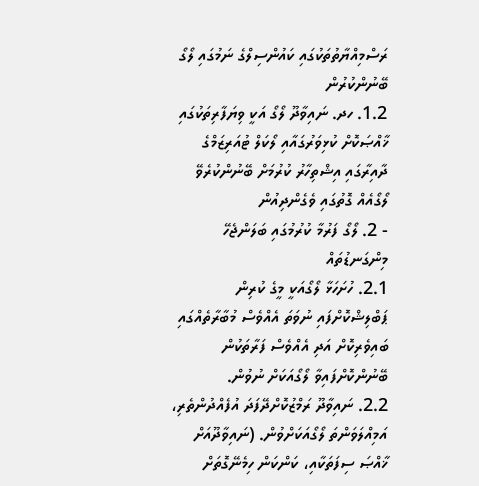ރަސްމިއްޔާތުތަކުގައި ކައުންސިލްގެ ނަމުގައި ލޯގޯ ބޭނުންކުރުން
1.2. ހދ. ނައިވާދޫ ލޯގޯ އަކީ ވިޔަފާރިތަކުގައި ޚާއްޞަކޮށް ކުޅިވަރުގައާއި ލޯކަލް ޓުއަރިޒަމްގެ ދާއިރާގައި އިޝްތިހާރު ކުރުމަށް ބޭނުންކުރެވޭ ލޯގޯއެއް ގޮތުގައި ވެގެންދިއުން
- 2. ލޯގޯ ފަރުމާ ކުރުމުގައި ބަލަންޖެހޭ މިންގަނޑުތައް
2.1. ހުށަހަޅާ ލޯގޯއަކީ މީގެ ކުރިން ޕަބްލިޝްކޮށްފައި ނުވަތަ އެއްވެސް މުބާރާތެއްގައި ބައިވެރިކޮށް އަދި އެއްވެސް ފަރާތަކުން ބޭނުންކޮށްފައިވާ ލޯގޯއަކަށް ނުވުން.
2.2. ނައިވާދޫ ރަމްޒުކޮށްދޭފަދަ އުފެއްދުންތެރި، އަމިއްލަވަންތަ ލޯގޯއަކަށްވުން. (ނައިވާދޫއަށް ޚާއްޞަ ސިފަތަކާއި، ކަންކަން ހިމެނޭގޮތަށް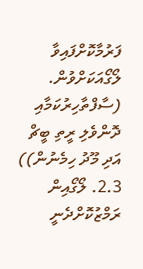ފަރުމާކޮށްފައިވާ ލޯގޯއަކަށްވުން. (ސާފްތާހިރުކަމާއި ދޮންވެލި ރީތި ބީޗް އަދި މޫދު ހިމެނުން))
2.3. ލޯގޯއިން ރަމްޒުކޮށްދެނީ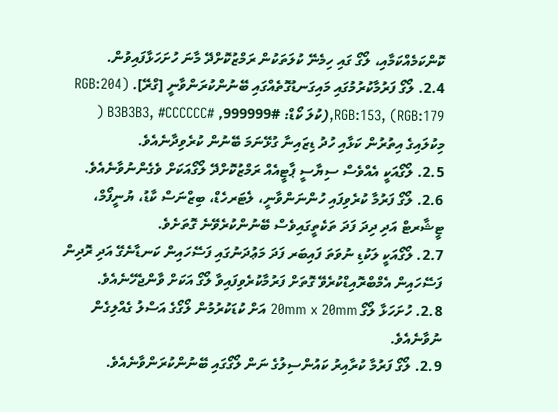ކޮންކަމެއްކަމާއި، ލޯގޯ ގައި ހިމެނޭ ކުލަތަކުން ރަމްޒުކޮށްދޭ މާނަ ހުށަހަޅާފައިވުން.
2.4. ލޯގޯ ފަރުމާކުރުމުގައި މައިގަނޑުގޮތެއްގައި ބޭނުންކުރަންވާނީ [ގްރޭ]. RGB:204) RGB:153, (RGB:179,(ކުލަ ކޯޑް: #999999, #B3B3B3, #CCCCCC ( މިކުލައިގެ އިތުރުން ކަޅާއި ހުދު ޑިޒައިނާ ގުޅޭނަމަ ބޭނުން ކުރެވިދާނެއެވެ.
2.5. ލޯގޯއަކީ އެއްވެސް ސިޔާސީ ޕާޓީއެއް ރަމްޒުކޮށްދޭ ލޯގޯއަކަށް ވެގެންނުވާނެއެވެ.
2.6. ލޯގޯ ފަރުމާ ކުރެވިފައި ހުންނަންވާނީ، ލެޓަރހެޑް، ބިޒްނަސް ކާޑު، ޔުނީފޯމް، ޓީޝާރޓް އަދި ދިދަ ފަދަ ތަކެތީގައިވެސް ބޭނުންކުރެވޭނެ ގޮތަށެވެ.
2.7. ލޯގޯއަކީ ލަކުޑި ނުވަތަ ފައިބަރ ފަދަ މަޢުދަނުގައި ފަސޭހައިން ކަނޑާނެގޭ އަދި ރޮދިން ފަސޭހައިން އެމްބްރޮއިޑްކުރެވޭ ގޮތަށް ފަރުމާކުރެވިފައިވާ ލޯގޯ އަކަށް ވާންޖެހޭނެއެވެ.
2.8. ހުށަހަޅާ ލޯގޯ 20mm x 20mm އަށް ކުޑަކުރުމުން ލޯގޯގެ އަސްލު ގެއްލިގެން ނުވާނެއެވެ.
2.9. ލޯގޯ ފަރުމާ ކުރާއިރު ކައުންސިލުގެ ނަން ލޯގޯގައި ބޭނުންކުރަންވާނެއެވެ.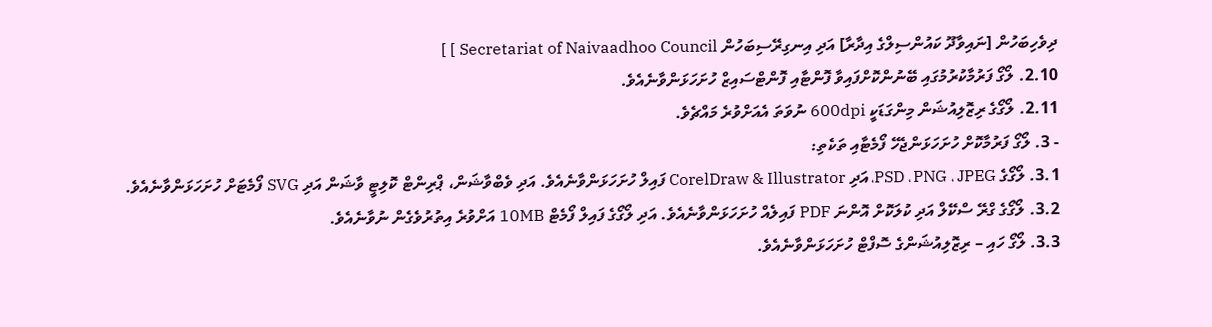ދިވެހިބަހުން [ނައިވާދޫ ކައުންސިލްގެ އިދާރާ] އަދި އިނގިރޭސިބަހުން Secretariat of Naivaadhoo Council ] ]
2.10. ލޯގޯ ފަރުމާކުރުމުގައި ބޭނުންކޮށްފައިވާ ފޮންޓާއި ފޮންޓްސައިޒް ހުށަހަޅަންވާނެއެވެ.
2.11. ލޯގޯގެ ރިޒޮލިއުޝަން މިންގަޑަކީ 600dpi ނުވަތަ އެއަށްވުރެ މައްޗެވެ.
- 3. ލޯގޯ ފަރުމާކޮށް ހުށަހަޅަންޖެހޭ ފޯމެޓާއި ތަކެތި:
3.1. ލޯގޯގެ PSD ، PNG ، JPEG، އަދި CorelDraw & Illustrator ފައިލް ހުށަހަޅަންވާނެއެވެ. އަދި ވެބްވާޝަން، ޕްރިންޓް ކޮލިޓީ ވާޝަން އަދި SVG ފޯމެޓަށް ހުށަހަޅަންވާނެއެވެ.
3.2. ލޯގޯގެ ގްރޭ ސްކޭލް އަދި ކުލަކޮށް އޮންނަ PDF ފައިލެއް ހުށަހަޅަންވާނެއެވެ. އަދި ލޯގޯގެ ފައިލް ފޯމެޓް 10MB އަށްވުރެ އިތުރުވެގެން ނުވާނެއެވެ.
3.3. ލޯގޯ ހައި – ރިޒޮލިއުޝަންގެ ސޮފްޓް ހުށަހަޅަންވާނެއެވެ.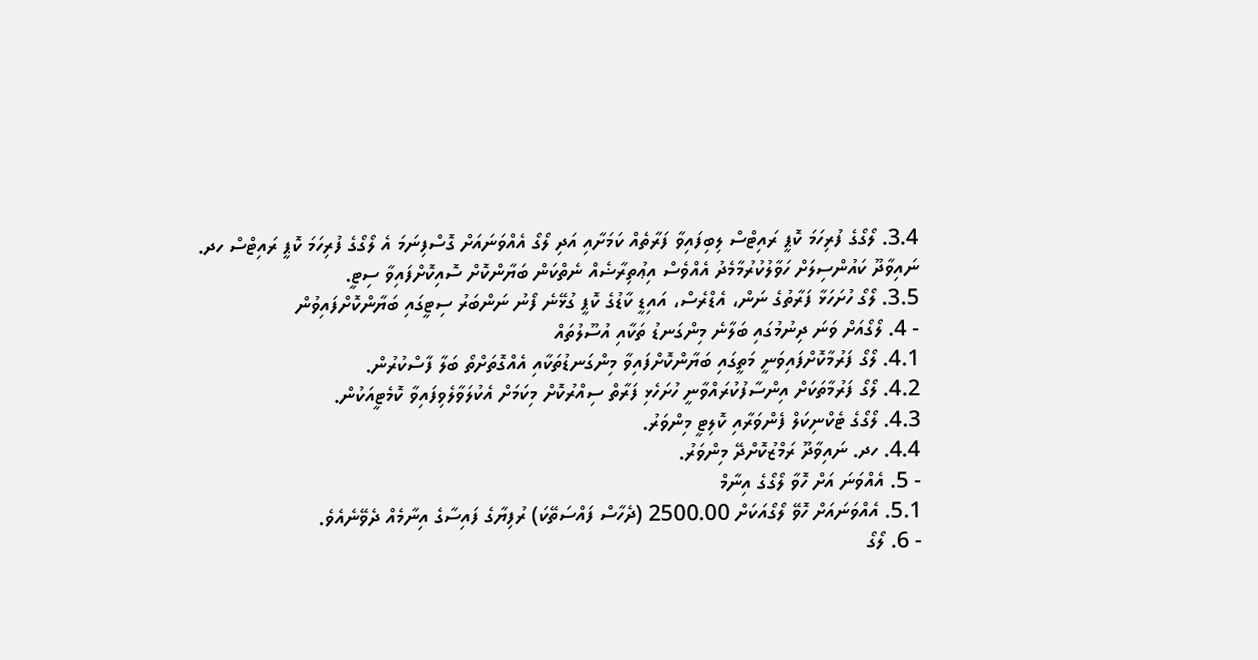3.4. ލޯގޯގެ ފުރިހަމަ ކޮޕީ ރައިޓްސް ލިބިފައިވާ ފަރާތެއް ކަމަށާއި އަދި ލޯގޯ އެއްވަނައަށް ގޮސްފިނަމަ އެ ލޯގޯގެ ފުރިހަމަ ކޮޕީ ރައިޓްސް ހދ. ނައިވާދޫ ކައުންސިލަށް ހަވާލުކުރުމާމެދު އެއްވެސް އިޢުތިރާޟެއް ނެތްކަން ބަޔާންކޮށް ސޮއިކޮށްފައިވާ ސިޓީ.
3.5. ލޯގޯ ހުށަހަޅާ ފަރާތުގެ ނަން، އެޑްރެސް، އައިޑީ ކާޑުގެ ކޮޕީ ގުޅޭނެ ފޯނު ނަންބަރު ސިޓީގައި ބަޔާންކޮށްފައިވުން
- 4. ލޯގޯއަށް ވަނަ ދިނުމުގައި ބަލާނެ މިންގަނޑު ތަކާއި އުސޫލުތައް
4.1. ލޯގޯ ފަރުމާކޮށްފައިވަނީ މަތީގައި ބަޔާންކޮށްފައިވާ މިންގަނޑުތަކާއި އެއްގޮތަށްތޯ ބަލާ ފާސްކުރުން.
4.2. ލޯގޯ ފަރުމާތަކަށް އިންސާފުކުރައްވާނީ ހުށަހެޅި ފަރާތް ސިއްރުކޮށް މިކަމަށް އެކުލަވާލެވިފައިވާ ކޮމެޓީއަކުން.
4.3. ލޯގޯގެ ޓެކްނިކަލް ފެންވަރާއި ކޮލިޓީ މިންވަރު.
4.4. ހދ. ނައިވާދޫ ރަމްޒުކޮށްދޭ މިންވަރު.
- 5. އެއްވަނަ އަށް ހޮވާ ލޯގޯގެ އިނާމް
5.1. އެއްވަނައަށް ހޮވޭ ލޯގޯއަކަށް 2500.00 (ދެހާސް ފައްސަތޭކަ) ރުފިޔާގެ ފައިސާގެ އިނާމެއް ދެވޭނެއެވެ.
- 6. ލޯގޯ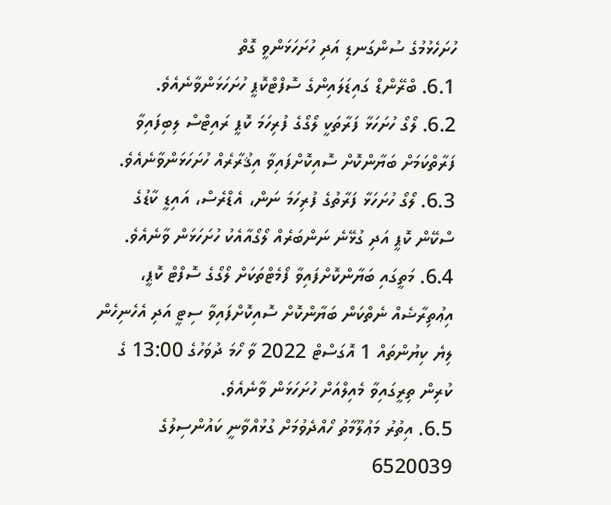ހުށަހެޅުމުގެ ސުންގަނޑި އަދި ހުށަހަޅަންވީ ގޮތް
6.1. ބްރޭންޑް ގައިޑަލައިންގެ ސޮފްޓްކޮޕީ ހުށަހަޅަންވާނެއެވެ.
6.2. ލޯގޯ ހުށަހަޅާ ފަރާތަކީ ލޯގޯގެ ފުރިހަމަ ކޮޕީ ރައިޓްސް ލިބިފައިވާ ފަރާތްކަމަށް ބަޔާންކޮށް ސޮއިކޮށްފައިވާ އިޤުރާރެއް ހުށަހަޅަންވާނެއެވެ.
6.3. ލޯގޯ ހުށަހަޅާ ފަރާތުގެ ފުރިހަމަ ނަން، އެޑްރެސް، އައިޑީ ކާޑުގެ ސްކޭން ކޮޕީ އަދި ގުޅޭނެ ނަންބަރެއް ލޯގޯއާއެކު ހުށަހަޅަން ވާނެއެވެ.
6.4. މަތީގައި ބަޔާންކޮށްފައިވާ ފޯމެޓްތަކަށް ލޯގޯގެ ސޮފްޓް ކޮޕީ، އިޢުތިރާޟެއް ނެތްކަން ބަޔާންކޮށް ސޮއިކޮށްފައިވާ ސިޓީ އަދި އެހެނިހެން ލިޔެ ކިޔުންތައް 1 އޮގަސްޓް 2022 ވާ ހޯމަ ދުވަހުގެ 13:00 ގެ ކުރިން ތިރީގައިވާ މެއިލްއަށް ހުށަހަޅަން ވާނެއެވެ.
6.5. އިތުރު މަޢުލޫމާތު ހޯއްދެވުމަށް ގުޅުއްވާނީ ކައުންސިލުގެ 6520039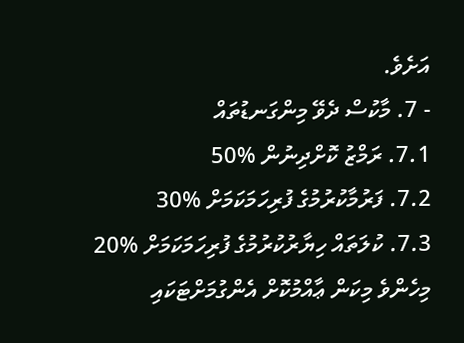އަށެވެ.
- 7. މާކުސް ދެވޭ މިންގަނޑުތައް
7.1. ރަމްޒު ކޮށްދިނުން %50
7.2. ފަރުމާކުރުމުގެ ފުރިހަމަކަމަށް %30
7.3. ކުލަތައް ހިޔާރުކުރުމުގެ ފުރިހަމަކަމަށް %20
މިހެންވެ މިކަން ޢާއްމުކޮށް އެންގުމަށްޓަކައި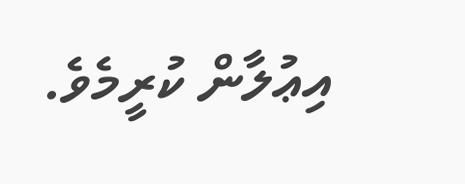އިޢުލާން ކުރީމެވެ.